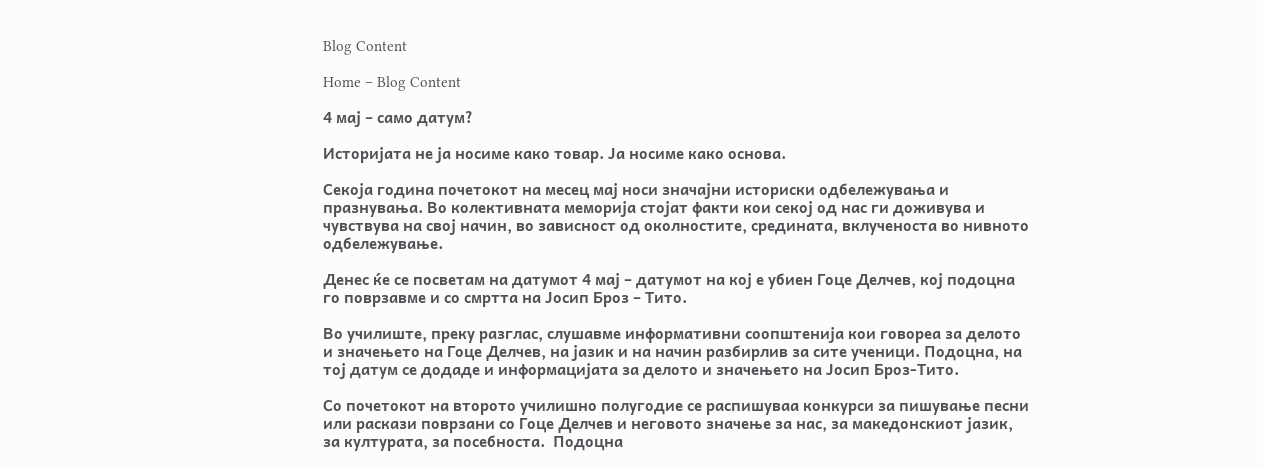Blog Content

Home – Blog Content

4 мај – само датум?

Историјата не ја носиме како товар. Ја носиме како основа.

Секоја година почетокот на месец мај носи значајни историски одбележувања и празнувања. Во колективната меморија стојат факти кои секој од нас ги доживува и чувствува на свој начин, во зависност од околностите, средината, вклученоста во нивното одбележување.

Денес ќе се посветам на датумот 4 мај – датумот на кој е убиен Гоце Делчев, кој подоцна го поврзавме и со смртта на Јосип Броз – Тито.

Во училиште, преку разглас, слушавме информативни соопштенија кои говореа за делото и значењето на Гоце Делчев, на јазик и на начин разбирлив за сите ученици. Подоцна, на тој датум се додаде и информацијата за делото и значењето на Јосип Броз-Тито.

Со почетокот на второто училишно полугодие се распишуваа конкурси за пишување песни или раскази поврзани со Гоце Делчев и неговото значење за нас, за македонскиот јазик, за културата, за посебноста.  Подоцна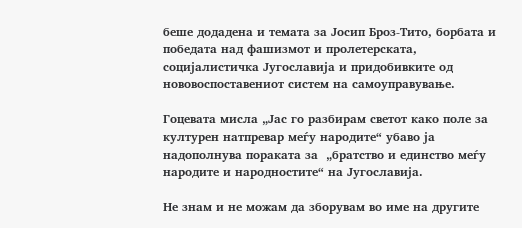беше додадена и темата за Јосип Броз-Тито, борбата и победата над фашизмот и пролетерската, социјалистичка Југославија и придобивките од нововоспоставениот систем на самоуправување.

Гоцевата мисла „Јас го разбирам светот како поле за културен натпревар меѓу народите“ убаво ја надополнува пораката за  „братство и единство меѓу народите и народностите“ на Југославија.

Не знам и не можам да зборувам во име на другите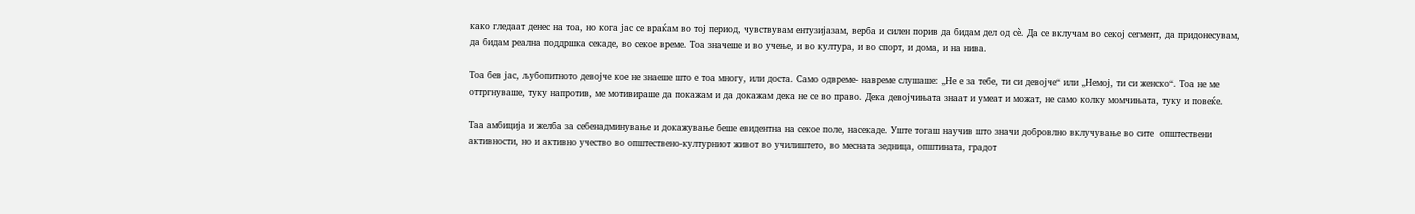како гледаат денес на тоа, но кога јас се враќам во тој период, чувствувам ентузијазам, верба и силен порив да бидам дел од сѐ. Да се вклучам во секој сегмент, да придонесувам, да бидам реална поддршка секаде, во секое време. Тоа значеше и во учење, и во култура, и во спорт, и дома, и на нива.

Тоа бев јас, љубопитното девојче кое не знаеше што е тоа многу, или доста. Само одвреме- навреме слушаше: „Не е за тебе, ти си девојче“ или „Немој, ти си женско“. Тоа не ме оттргнуваше, туку напротив, ме мотивираше да покажам и да докажам дека не се во право. Дека девојчињата знаат и умеат и можат, не само колку момчињата, туку и повеќе.

Таа амбиција и желба за себенадминување и докажување беше евидентна на секое поле, насекаде. Уште тогаш научив што значи добровлно вклучување во сите  општествени активности, но и активно учество во општествено-културниот живот во училиштето, во месната зедница, општината, градот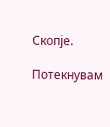Скопје.

Потекнувам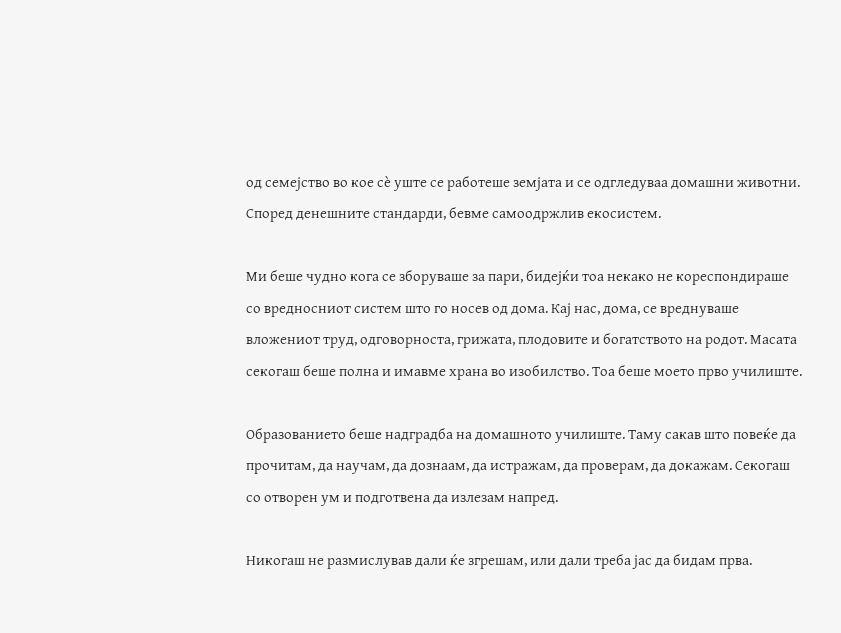од семејство во кое сѐ уште се работеше земјата и се одгледуваа домашни животни. Според денешните стандарди, бевме самоодржлив екосистем.

Ми беше чудно кога се зборуваше за пари, бидејќи тоа некако не кореспондираше со вредносниот систем што го носев од дома. Кај нас, дома, се вреднуваше вложениот труд, одговорноста, грижата, плодовите и богатството на родот. Масата секогаш беше полна и имавме храна во изобилство. Тоа беше моето прво училиште.

Образованието беше надградба на домашното училиште. Таму сакав што повеќе да прочитам, да научам, да дознаам, да истражам, да проверам, да докажам. Секогаш со отворен ум и подготвена да излезам напред.

Никогаш не размислував дали ќе згрешам, или дали треба јас да бидам прва.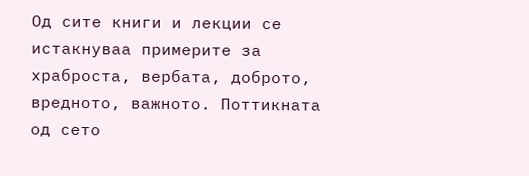Од сите книги и лекции се истакнуваа примерите за храброста, вербата, доброто, вредното, важното. Поттикната од сето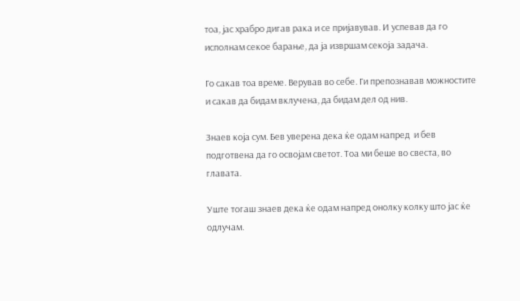тоа, јас храбро дигав рака и се пријавував. И успевав да го исполнам секое барање, да ја извршам секоја задача.

Го сакав тоа време. Верував во себе. Ги препознавав можностите и сакав да бидам вклучена, да бидам дел од нив.

Знаев која сум. Бев уверена дека ќе одам напред  и бев подготвена да го освојам светот. Тоа ми беше во свеста, во главата.

Уште тогаш знаев дека ќе одам напред онолку колку што јас ќе одлучам.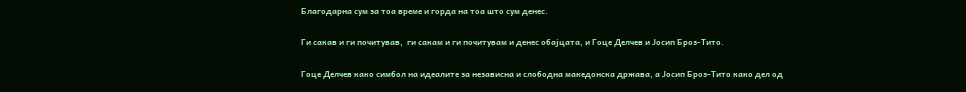Благодарна сум за тоа време и горда на тоа што сум денес.

Ги сакав и ги почитував,  ги сакам и ги почитувам и денес обајцата, и Гоце Делчев и Јосип Броз-Тито.

Гоце Делчев како симбол на идеалите за независна и слободна македонска држава, а Јосип Броз-Тито како дел од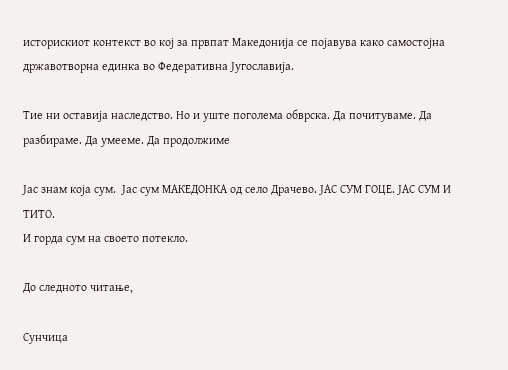историскиот контекст во кој за првпат Македонија се појавува како самостојна државотворна единка во Федеративна Југославија.

Тие ни оставија наследство. Но и уште поголема обврска. Да почитуваме. Да разбираме. Да умееме. Да продолжиме

Јас знам која сум.  Јас сум МАКЕДОНКА од село Драчево. ЈАС СУМ ГОЦЕ. ЈАС СУМ И ТИТО.
И горда сум на своето потекло.

До следното читање,

Сунчица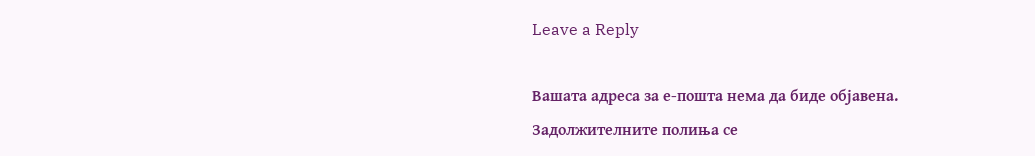Leave a Reply

Вашата адреса за е-пошта нема да биде објавена. Задолжителните полиња се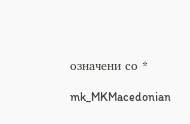означени со *

mk_MKMacedonian